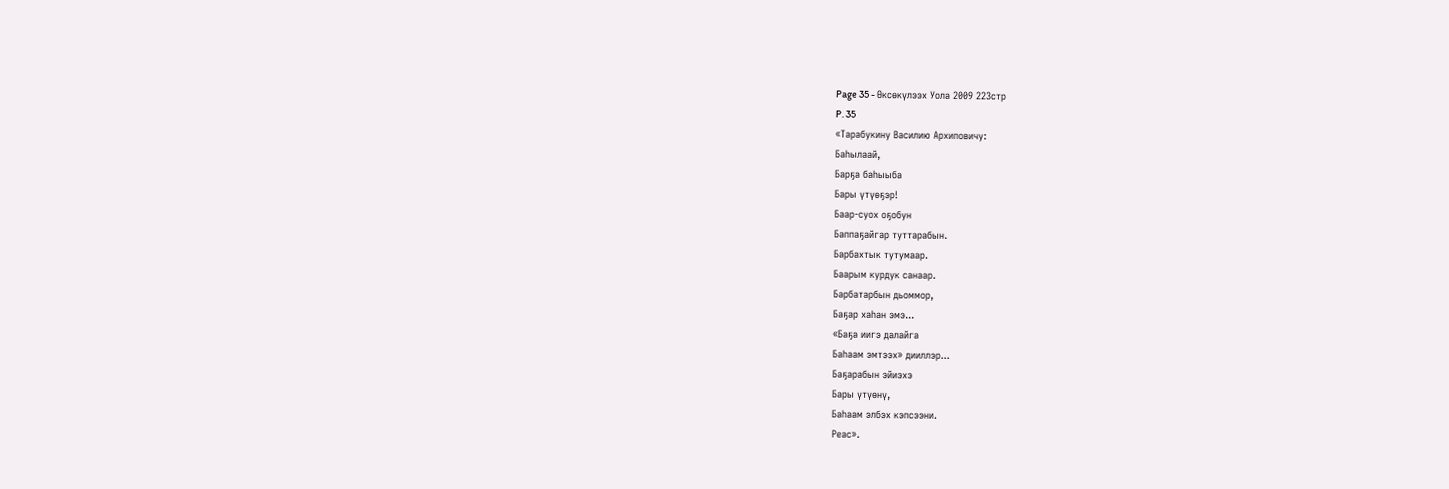Page 35 - Өксөкүлээх Уола 2009 223стр
P. 35
«Тарабукину Василию Архиповичу:
Баһылаай,
Барҕа баһыыба
Бары үтүөҕэр!
Баар-суох оҕобун
Баппаҕайгар туттарабын.
Барбахтык тутумаар.
Баарым курдук санаар.
Барбатарбын дьоммор,
Баҕар хаһан эмэ...
«Баҕа иигэ далайга
Баһаам эмтээх» дииллэр...
Баҕарабын эйиэхэ
Бары үтүөнү,
Баһаам элбэх кэпсээни.
Реас».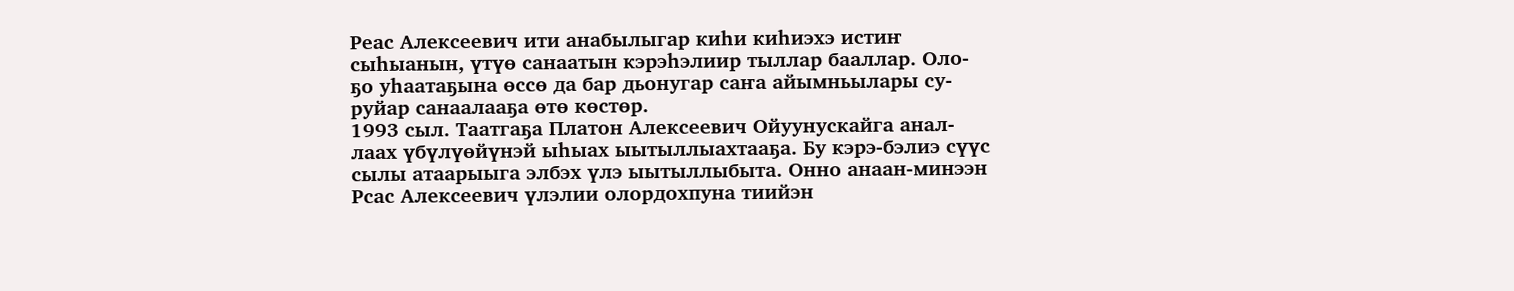Реас Алексеевич ити анабылыгар киһи киһиэхэ истиҥ
сыһыанын, үтүө санаатын кэрэһэлиир тыллар бааллар. Оло-
ҕо уһаатаҕына өссө да бар дьонугар саҥа айымньылары су-
руйар санаалааҕа өтө көстөр.
1993 сыл. Таатгаҕа Платон Алексеевич Ойуунускайга анал-
лаах үбүлүөйүнэй ыһыах ыытыллыахтааҕа. Бу кэрэ-бэлиэ сүүс
сылы атаарыыга элбэх үлэ ыытыллыбыта. Онно анаан-минээн
Рсас Алексеевич үлэлии олордохпуна тиийэн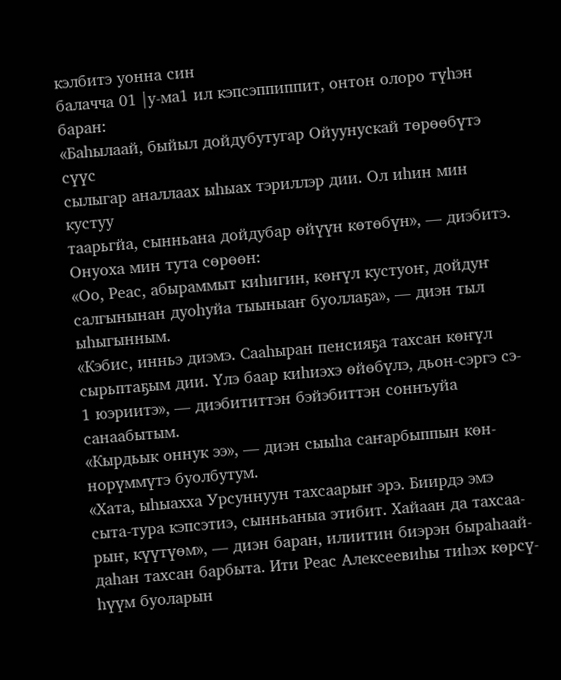кэлбитэ уонна син
балачча 01 |у-ма1 ил кэпсэппиппит, онтон олоро түһэн баран:
«Баһылаай, быйыл дойдубутугар Ойуунускай төрөөбүтэ сүүс
сылыгар аналлаах ыһыах тэриллэр дии. Ол иһин мин кустуу
таарьгйа, сынньана дойдубар өйүүн көтөбүн», — диэбитэ.
Онуоха мин тута сөрөөн:
«Оо, Реас, абыраммыт киһигин, көҥүл кустуоҥ, дойдуҥ
салгынынан дуоһуйа тыыныаҥ буоллаҕа», — диэн тыл
ыһыгынным.
«Кэбис, инньэ диэмэ. Сааһыран пенсияҕа тахсан көҥүл
сырьптаҕым дии. Үлэ баар киһиэхэ өйөбүлэ, дьон-сэргэ сэ-
1 юэриитэ», — диэбититтэн бэйэбиттэн соннъуйа санаабытым.
«Кырдьык оннук ээ», — диэн сыыһа саҥарбыппын көн-
норүммүтэ буолбутум.
«Хата, ыһыахха Урсуннуун тахсаарыҥ эрэ. Биирдэ эмэ
сыта-тура кэпсэтиэ, сынньаныа этибит. Хайаан да тахсаа-
рыҥ, күүтүөм», — диэн баран, илиитин биэрэн быраһаай-
даһан тахсан барбыта. Ити Реас Алексеевиһы тиһэх көрсү-
һүүм буоларын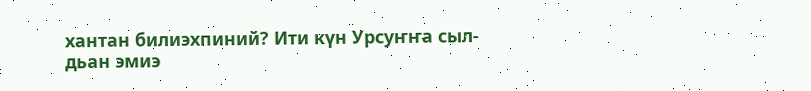хантан билиэхпиний? Ити күн Урсуҥҥа сыл-
дьан эмиэ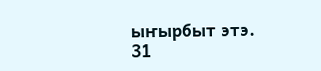ыҥырбыт этэ.
31